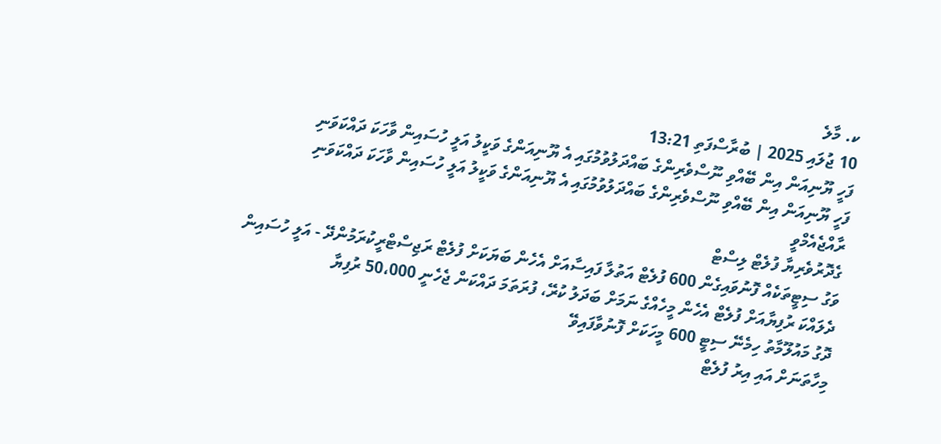ކ. މާލެ
10 ޖުލައި 2025 | ބުރާސްފަތި 13:21
ފަހީ ޔޫނިއަން އިން ބޭއްވި ނޫސްވެރިންގެ ބައްދަލުވުމުގައި އެ ޔޫނިއަންގެ ވަކީލު އަލީ ހުސައިން ވާހަކަ ދައްކަވަނި
ފަހީ ޔޫނިއަން އިން ބޭއްވި ނޫސްވެރިންގެ ބައްދަލުވުމުގައި އެ ޔޫނިއަންގެ ވަކީލު އަލީ ހުސައިން ވާހަކަ ދައްކަވަނި
ރާއްޖެއެމްވީ
ގެދޮރުވެރިޔާ ފުލެޓް ލިސްޓް
ވަގު ސިޓީތަކެއް ފޮނުވައިގެން 600 ފުލެޓް އަތުލާ ފައިސާއަށް އެހެން ބަޔަކަށް ފުލެޓް ރަޖިސްޓްރީކުރަމުންދޭ - އަލީ ހުސައިން
ދެލައްކަ ރުފިޔާއަށް ފުލެޓް އެހެން މީހެއްގެ ނަމަށް ބަދަލު ކުރޭ، ފުރަތަމަ ދައްކަން ޖެހެނީ 50،000 ރުފިޔާ
ދޮގު މައުލޫމާތު ހިމެނޭ ސިޓީ 600 މީހަކަށް ފޮނުވާފައިވޭ
މިހާތަނަށް އައި އިރު ފުލެޓް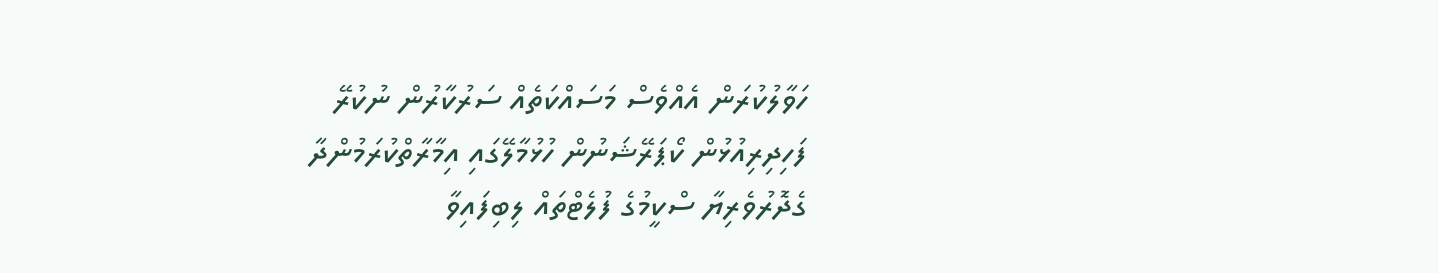ހަވާލުކުރަން އެއްވެސް މަސައްކަތެއް ސަރުކާރުން ނުކުރޭ
ފަހިދިރިއުޅުން ކޯޕަރޭޝަނުން ހުޅުމާލޭގައި އިމާރާތްކުރަމުންދާ ގެދޮރުވެރިޔާ ސްކީމުގެ ފުލެޓްތައް ލިބިފައިވާ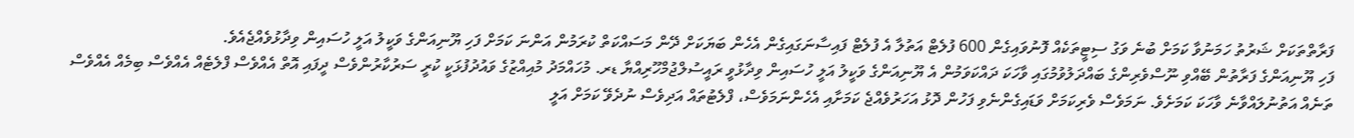ފަރާތްތަކަށް ޝަރުތު ހަމަނުވާ ކަމަށް ބުނެ ވަގު ސިޓީތަކެއް ފޮނުވައިގެން 600 ފުލެޓް އަތުލާ އެ ފުލެޓް ފައިސާނަގައިގެން އެހެން ބަޔަކަށް ދޭން މަސައްކަތް ކުރަމުން އަންނަ ކަމަށް ފަހި ޔޫނިއަންގެ ވަކީލު އަލީ ހުސައިން ވިދާޅުވެއްޖެއެވެ.
ފަހި ޔޫނިއަންގެ ފަރާތުން ބޭއްވި ނޫސްވެރިންގެ ބައްދަލުވުމުގައި ވާހަކަ ދައްކަވަމުން އެ ޔޫނިއަންގެ ވަކީލު އަލީ ހުސައިން ވިދާޅުވީ ރައީސުލްޖުމްހޫރިއްޔާ ޑރ. މުހައްމަދު މުއިއްޒުގެ ވައުދުފުޅަކީ ކުރީ ސަރުކާރުންވެސް ދީފައި އޮތް އެއްވެސް ފްލެޓެއް އެއްވެސް ބިމެއް އެއްވެސް ތަނެއް އަތުނުލައްވާނެ ވާހަކަ ކަމަށެވެ. ނަމަވެސް ވެރިކަމަށް ވަޑައިގެންނެވި ފަހުން ދޮޅު އަހަރުވެއްޖެ ކަމަށާއި އެހެންނަމަވެސް، ފްލެޓުތައް އަދިވެސް ނުދެވޭ ކަމަށް އަލީ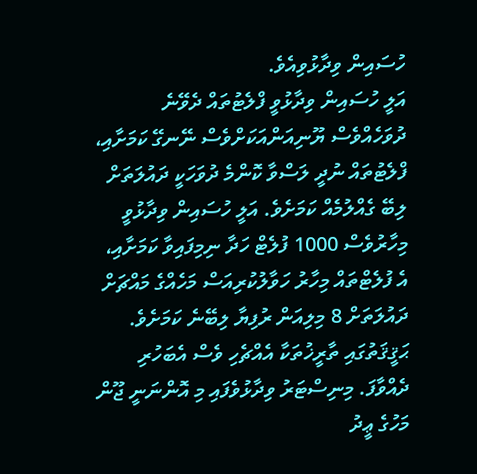ހުސައިން ވިދާޅުވިއެވެ.
އަލީ ހުސައިން ވިދާޅުވީ ފްލެޓުތައް ދެވޭނެ ދުވަހެއްވެސް ޔޫނިއަންއަކަށްވެސް ނޭނގޭ ކަމަށާއި، ފްލެޓުތައް ނުދީ ލަސްވާ ކޮންމެ ދުވަހަކީ ދައުލަތަށް ލިބޭ ގެއްލުމެއް ކަމަށެވެ. އަލީ ހުސައިން ވިދާޅުވީ މިހާރުވެސް 1000 ފުލެޓް ހަދާ ނިމިފައިވާ ކަމަށާއި، އެ ފުލެޓްތައް މިހާރު ހަވާލުކުރިއަސް މަހެއްގެ މައްޗަށް ދައުލަތަށް 8 މިލިއަން ރުފިޔާ ލިބޭނެ ކަމަށެވެ.
ޙަޤީޤަތުގައި ތާރީޚުތަކާ އެއްޗެހި ވެސް އެބަހުރި ދެއްވާފަ. މިނިސްޓަރު ވިދާޅުވެފައި މި އޮންނަނީ ޖޫން މަހުގެ ޢީދު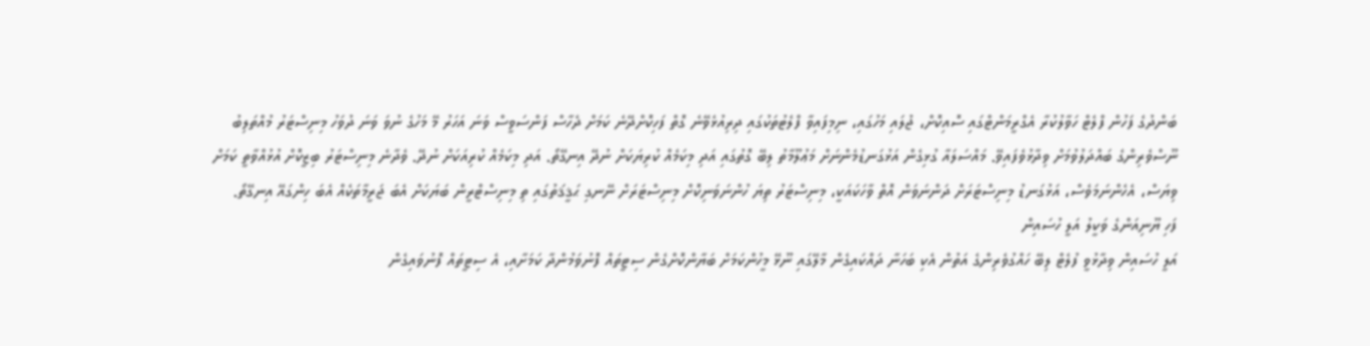ބަންދުގެ ފަހުން ފްލެޓް ހަވާލުކުރާ އެގްރީމަންޓްގައި ސޮއިކޮށް، ޖުލައި މަހުގައި، ނިމިފައިވާ ފްލެޓުތަކުގައި ދިރިއުޅެވޭނެ ގޮތް ފަހިކޮށްދޭނެ ކަމަށް ދެހާސް ފަންސަވީސް ވަނަ އަހަރު މޭ މަހުގެ ނުވަ ވަނަ ދުވަހު މިނިސްޓަރު މުއްތަލިބު ނޫސްވެރިންގެ ބައްދަލުވުމަށް ވިދާޅުވެފައިވޭ. މައްސަލައާ ގުޅިގެން އަޅުގަނޑުމެންނަށް މަޢުލޫމާތު ލިބޭ ގޮތުގައި އަދި މިކަމެއް ކުރިޔަކަށް ނުދޭ އިނގޭތޯ. އަދި މިކަމެއް ކުރިއަކަށް ނުދޭ. ވެދާނެ މިނިސްޓަރު ބިޒީކޮށް އުޅުއްވާތީ ކަމަށް ވިޔަސް، އެހެންނަމަވެސް، އަޅުގަނޑު މިނިސްޓަރަށް ދަންނަވަން އޮތް ވާހަކައަކީ، މިނިސްޓަރު ތިޔަ ހުންނަވަނިކޮށް މިނިސްޓަރަށް ނޭނގި ޙަޤީޤަތުގައި ތި މިނިސްޓްރީން ބަޔަކަށް އެބަ ޖަރީމާތަކެއް އެބަ ހިންގައޭ އިނގޭތޯ.
ފަހި ޔޫނިއަންގެ ވަކީލު އަލީ ހުސައިން
އަލީ ހުސައިން ވިދާޅުވީ ފުލެޓް ލިބޭ ހައްގުވެރިންގެ އަތުން އެކި ބަހަނާ ދައްކައިގެން މާލޭގައި ނޫޅޭ މީހުންކަމަށް ބަޔާންކޮށްގެން ސިޓީތައް ފޮނުވަމުންދާ ކަމަށާއި، އެ ސިޓީތައް ފޮނުވައިގެން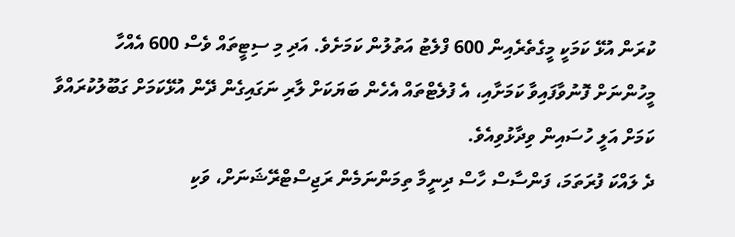ކުރަން އުޅޭ ކަމަކީ މީގެތެރެއިން 600 ފްލެޓު އަތުލުން ކަމަށެވެ. އަދި މި ސިޓީތައް ވެސް 600 އެއްހާ މީހުންނަށް ފޮނުވާފައިވާ ކަމަށާއި، އެ ފުލެޓްތައް އެހެން ބަޔަކަށް ލާރި ނަގައިގެން ދޭން އުޅޭކަމަށް ގަބޫލުކުރައްވާ ކަމަށް އަލީ ހުސައިން ވިދާޅުވިއެވެ.
ދެ ލައްކަ ފުރަތަމަ، ފަންސާސް ހާސް ދިނީމާ ތިމަންނަމެން ރަޖިސްޓްރޭޝަނަށް، ވަކި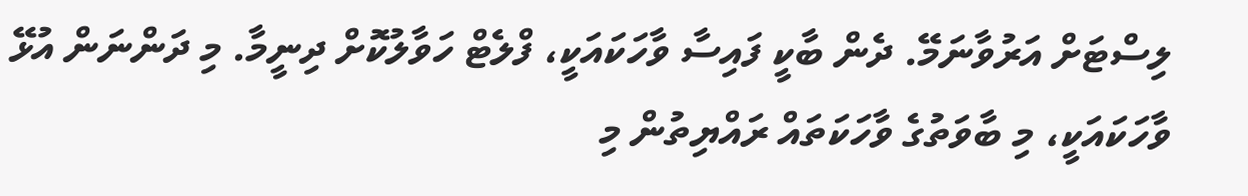ލިސްޓަށް އަރުވާނަމޭ. ދެން ބާކީ ފައިސާ ވާހަކައަކީ، ފްލެޓް ހަވާލުކޮށް ދިނީމާ. މި ދަންނަން އުޅޭ ވާހަކައަކީ، މި ބާވަތުގެ ވާހަކަތައް ރައްޔިތުން މި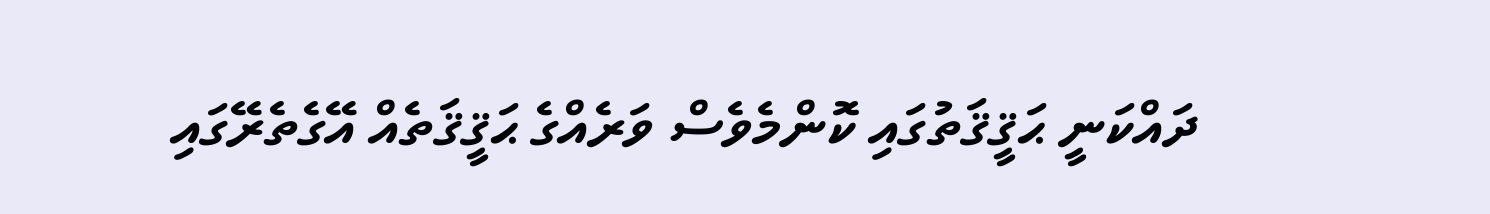ދައްކަނީ ޙަޤީޤަތުގައި ކޮންމެވެސް ވަރެއްގެ ޙަޤީޤަތެއް އޭގެތެރޭގައި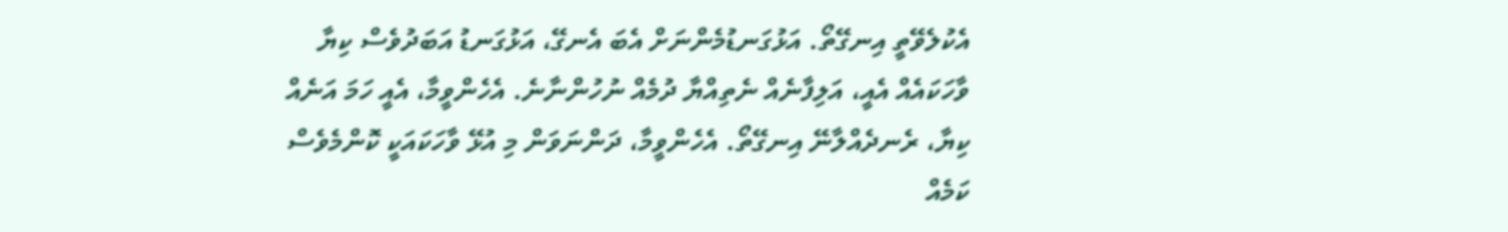އެކުލެވޭތީ އިނގޭތޯ. އަޅުގަނޑުމެންނަށް އެބަ އެނގޭ، އަޅުގަނޑު އަބަދުވެސް ކިޔާ ވާހަކައެއް އެއީ، އަލިފާނެއް ނެތިއްޔާ ދުމެއް ނުހުންނާނެ. އެހެންވީމާ، އެއީ ހަމަ އަނެއް ކިޔާ، ރެނދެއްލާނޭ އިނގޭތޯ. އެހެންވީމާ، ދަންނަވަން މި އުޅޭ ވާހަކައަކީ ކޮންމެވެސް ކަމެއް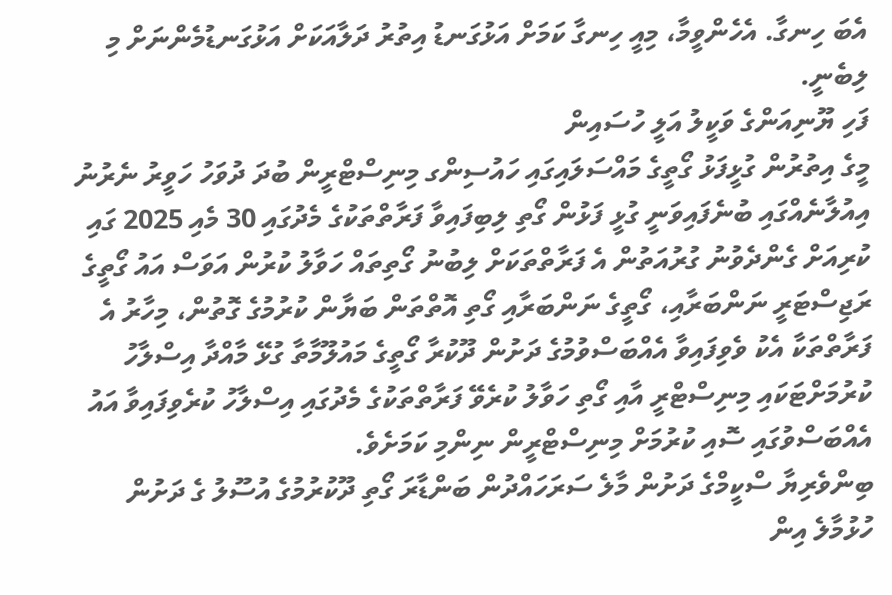އެބަ ހިނގާ. އެހެންވީމާ، މިއީ ހިނގާ ކަމަށް އަޅުގަނޑު އިތުރު ދަލާއަކަށް އަޅުގަނޑުމެންނަށް މި ލިބެނީ.
ފަހި ޔޫނިއަންގެ ވަކީލު އަލީ ހުސައިން
މީގެ އިތުރުން ގުޅީފަޅު ގޯތީގެ މައްސަލައިގައި ހައުސިންގ މިނިސްޓްރީން ބުދަ ދުވަހު ހަވީރު ނެރުނު އިއުލާނެއްގައި ބުނެފައިވަނީ ގުޅީ ފަޅުން ގޯތި ލިބިފައިވާ ފަރާތްތަކުގެ މެދުގައި 30 މެއި 2025 ގައި ކުރިއަށް ގެންދެވުނު ގުރުއަތުން އެ ފަރާތްތަކަށް ލިބުނު ގޯތިތައް ހަވާލު ކުރުން އަވަސް އައު ގޯތީގެ ރަޖިސްޓަރީ ނަންބަރާއި، ގޯތީގެ ނަންބަރާއި ގޯތި އޮތްތަން ބަޔާން ކުރުމުގެ ގޮތުން، މިހާރު އެ ފަރާތްތަކާ އެކު ވެވިފައިވާ އެއްބަސްވުމުގެ ދަށުން ދޫކުރާ ގޯތީގެ މައުލޫމާތާ ގުޅޭ މާއްދާ އިސްލާހު ކުރުމަށްޓަކައި މިނިސްޓްރީ އާއި ގޯތި ހަވާލު ކުރެވޭ ފަރާތްތަކުގެ މެދުގައި އިސްލާހު ކުރެވިފައިވާ އައު އެއްބަސްވުގައި ސޮއި ކުރުމަށް މިނިސްޓްރީން ނިންމި ކަމަށެވެ.
ބިންވެރިޔާ ސްކީމްގެ ދަށުން މާލެ ސަރަހައްދުން ބަންޑާރަ ގޯތި ދޫކުރުމުގެ އުސޫލު ގެ ދަށުން ހުޅުމާލެ އިން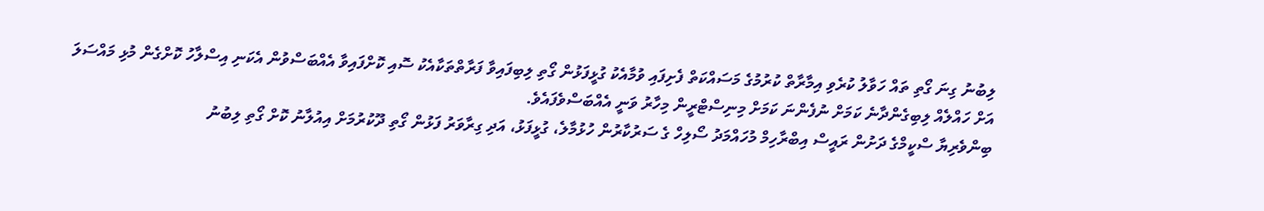ލިބުނު ގިނަ ގޯތި ތައް ހަވާލު ކުރެވި އިމާރާތް ކުރުމުގެ މަސައްކަތް ފެށިފައި ވުމާއެކު ގުޅީފަޅުން ގޯތި ލިބިފައިވާ ފަރާތްތަކާއެކު ސޮއި ކޮށްފައިވާ އެއްބަސްވުން އެކަނި އިސްލާހު ކޮށްގެން މުޅި މައްސަލަ އަށް ހައްލެއް ލިބިގެންދާނެ ކަމަށް ނުފެންނަ ކަމަށް މިނިސްޓްރީން މިހާރު ވަނީ އެއްބަސްވެފައެވެ.
ބިންވެރިޔާ ސްކީމްގެ ދަށުން ރައީސް އިބްރާހިމް މުހައްމަދު ސޯލިހް ގެ ސަރުކާރުން ހުޅުމާލެ، ގުޅީފަޅު، އަދި ގިރާވަރު ފަޅުން ގޯތި ދޫކުރުމަށް އިއުލާނު ކޮށް ގޯތި ލިބުނު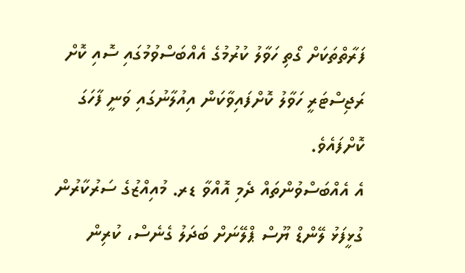ފަރާތްތަކަށް ގޯތި ހަވާލު ކުރުމުގެ އެއްބަސްވުމުގައި ސޮއި ކޮށް ރަޖިސްޓަރީ ހަވާލު ކޮށްފައިވާކަން އިއުލާނުގައި ވަނީ ފާހަގަ ކޮށްފައެވެ.
އެ އެއްބަސްވުންތައް ދެމި އޮއްވާ ޑރ. މުއިއްޒުގެ ސަރުކާރުން ގުޅީފަޅު ލޭންޑް ޔޫސް ޕްލޭނަށް ބަދަލު ގެނެސް، ކުރިން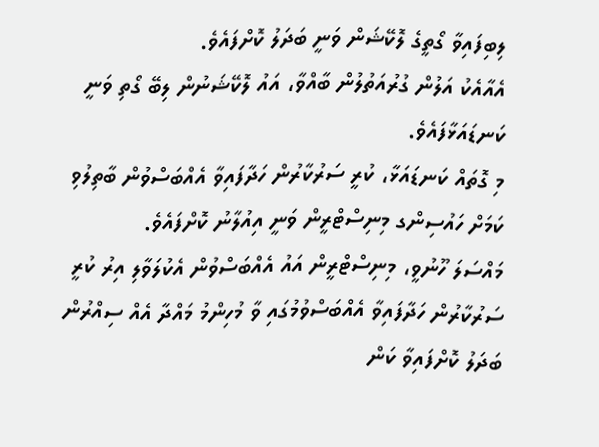ލިބިފައިވާ ގޯތީގެ ލޮކޭޝަން ވަނީ ބަދަލު ކޮށްފައެވެ.
އެއާއެކު އަލުން ގުރުއަތުލުން ބާއްވާ، އައު ލޮކޭޝަނުން ލިބޭ ގޯތި ވަނީ ކަނޑައަޅާފައެވެ.
މި ގޮތައް ކަނޑައަޅާ، ކުރީ ސަރުކާރުން ހަދާފައިވާ އެއްބަސްވުން ބާތިލުވި ކަމަށް ހައުސިންގ މިނިސްޓްރީން ވަނީ އިއުލާނު ކޮށްފައެވެ.
މައްސަލަ ހޫނުވީ، މިނިސްޓްރީން އައު އެއްބަސްވުން އެކުލަވާލި އިރު ކުރީ ސަރުކާރުން ހަދާފައިވާ އެއްބަސްވުމުގައި ވާ މުހިންމު މައްދާ އެއް ސިއްރުން ބަދަލު ކޮށްފައިވާ ކަން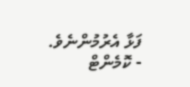ފަޅާ އެރުމުންނެވެ.
- ކޮމެންޓް